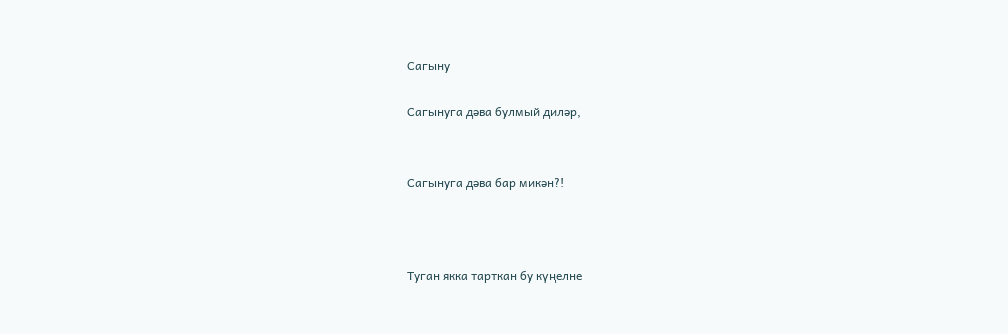Сагыну

Сагынуга дәва булмый диләр,


Сагынуга дәва бар микән?!



Туган якка тарткан бу күңелне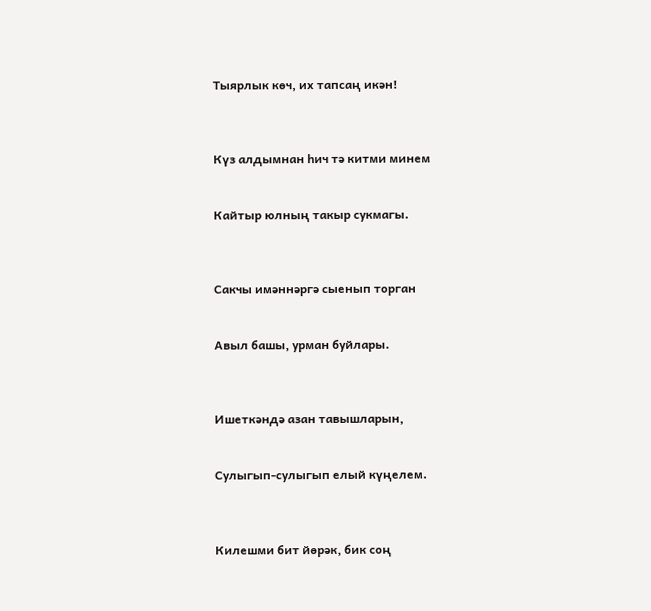Тыярлык көч, их тапсаң икән!



Күз алдымнан һич тә китми минем


Кайтыр юлның такыр сукмагы.



Сакчы имәннәргә сыенып торган


Авыл башы, урман буйлары.



Ишеткәндә азан тавышларын,


Сулыгып-сулыгып елый күңелем.



Килешми бит йөрәк, бик соң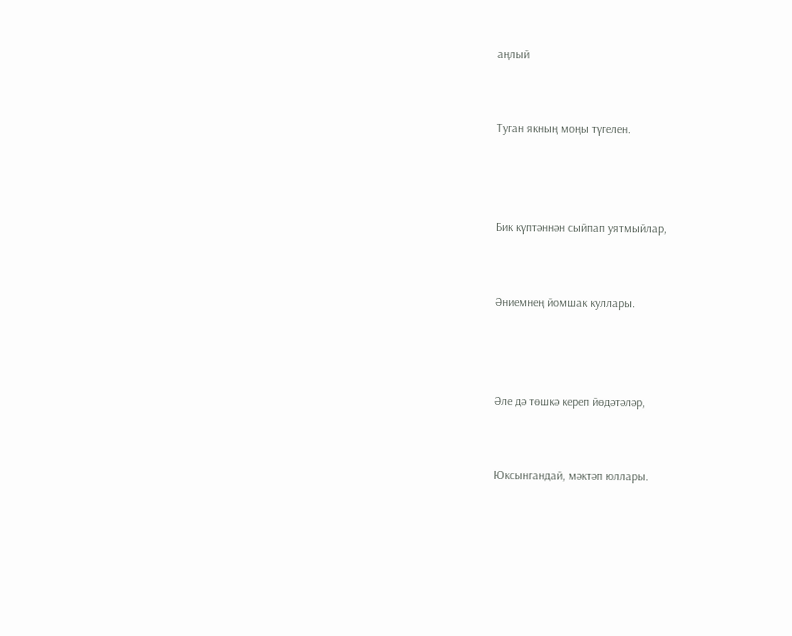аңлый


Туган якның моңы түгелен.



Бик күптәннән сыйпап уятмыйлар,


Әниемнең йомшак куллары.



Әле дә төшкә кереп йөдәтәләр,


Юксынгандай, мәктәп юллары.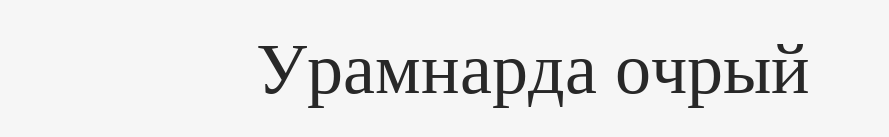Урамнарда очрый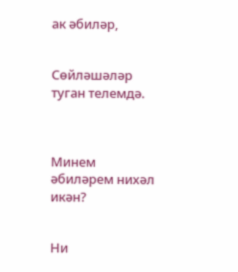ак әбиләр,


Сөйләшәләр туган телемдә.



Минем әбиләрем нихәл икән?


Ни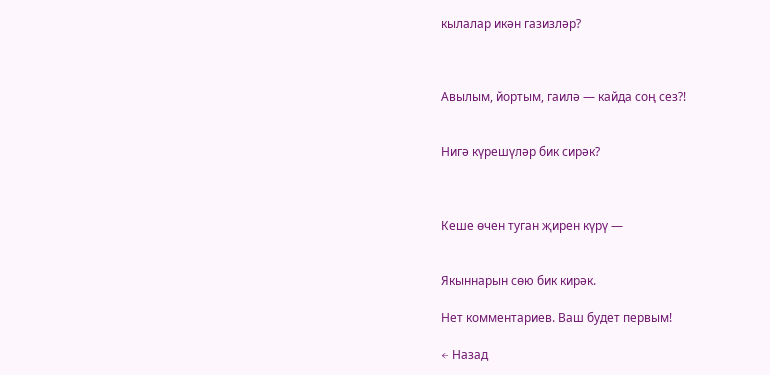кылалар икән газизләр?



Авылым, йортым, гаилә — кайда соң сез?!


Нигә күрешүләр бик сирәк?



Кеше өчен туган җирен күрү —


Якыннарын сөю бик кирәк.

Нет комментариев. Ваш будет первым!

← Назад